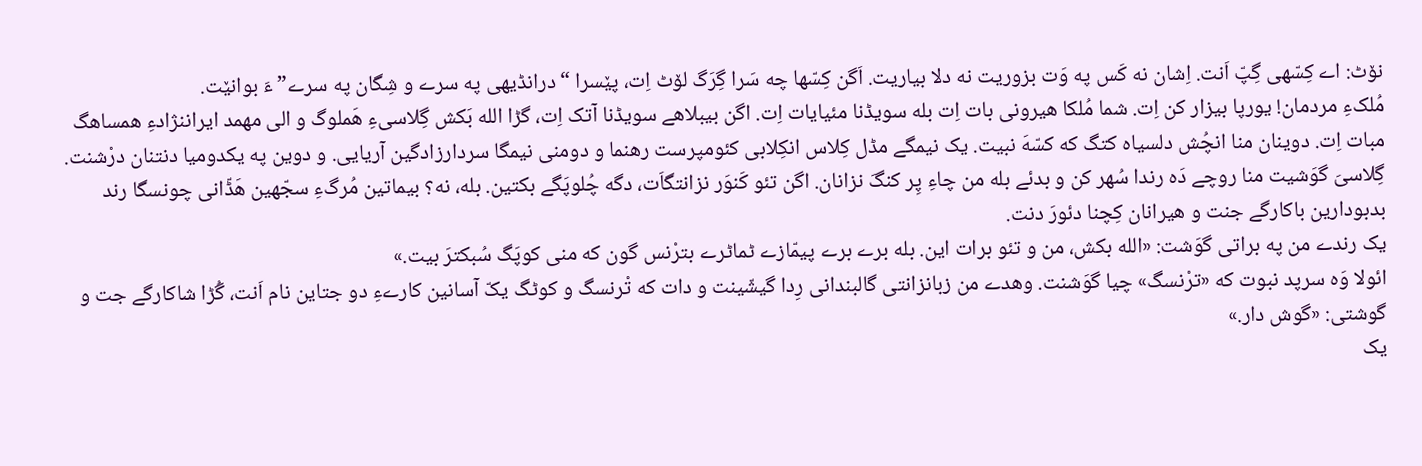نۆٹ: اے کِسّهی گِپّ اَنت. اِشان نه کَس په وَت بزوریت نه دلا بیاریت. اَگن کِسّها چه سَرا گِرَگ لۆٹ اِت، پێسرا “درانڈیهی په سرے و شِگان په سرے” ءَ بوانێت.
مُلکءِ مردمان! یورپا بیزار کن اِت. شما مُلکا هیرونی بات اِت بله سویڈنا مئیایات اِت. اگن بیبلاهے سویڈنا آتک اِت، گڑا الله بَکش گِلاسیءِ هَملوگ و الی مهمد ایراننژادءِ همساهگ مبات اِت. دوینان منا انچُش دلسیاه کتگ که کسّهَ نبیت. یک نیمگے مڈل کِلاس انکِلابی کئومپرست رهنما و دومنی نیمگا سردارزادگین آریایی. و دوین په یکدومیا دنتنان درْشنت.
گِلاسیَ گوَشیت منا روچے دَه رندا سُهر کن و بدئے بله من چاءِ پِر کنگَ نزانان. اگن تئو کَنوَر نزانتگاَت، دگه چُلوپَگے بکتین. بله، نه؟ بیماتین مُرگءِ سجّهین هَڈّانی چونسگا رند بدبودارین باکارگے جنت و هیرانان کِچنا دئورَ دنت.
یک رندے من په براتی گوَشت: «الله بکش، من و تئو برات این. بله برے برے پیمّازے ٹماٹرے بترْنس گون که منی کوپَگ سُبکترَ بیت.»
ائولا وَه سرپد نبوت که «ترْنسگ» چیا گوَشنت. وهدے من زبانزانتی گالبندانی رِدا گیشّینت و دات که تْرنسگ و کوٹگ یکّ آسانین کارےءِ دو جتاین نام اَنت، گُڑا شاکارگے جت و گوشتی: «گوش دار.»
یک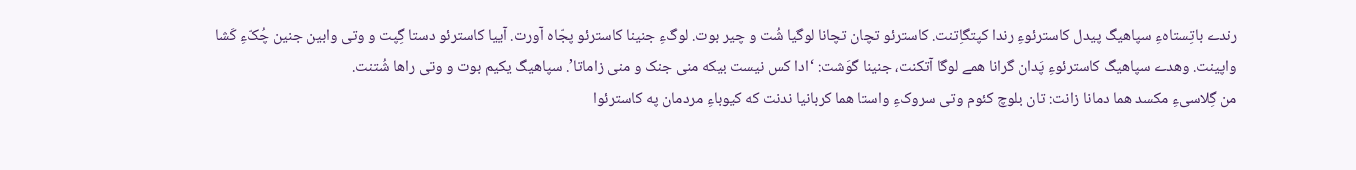رندے باتِستاهءِ سپاهیگ پیدل کاسترئوءِ رندا کپتگاِتنت. کاسترئو تچان تچانا لوگیا شُت و چیر بوت. لوگءِ جنینا کاسترئو پجّاه آورت. آییا کاسترئو دستا گِپت و وتی وابین جنین چُکّءِ کَشا واپینت. وهدے سپاهیگ کاسترئوءِ پَدان گرانا همے لوگا آتکنت، جنینا گوَشت: ‘ادا کس نیست بیکه منی جنک و منی زاماتا’. سپاهیگ یکیم بوت و وتی راها شُتنت.
من گِلاسیءِ مکسد هما دمانا زانت: تان بلوچ کئوم وتی سروکءِ واستا هما کربانیا ندنت که کیوباءِ مردمان په کاسترئوا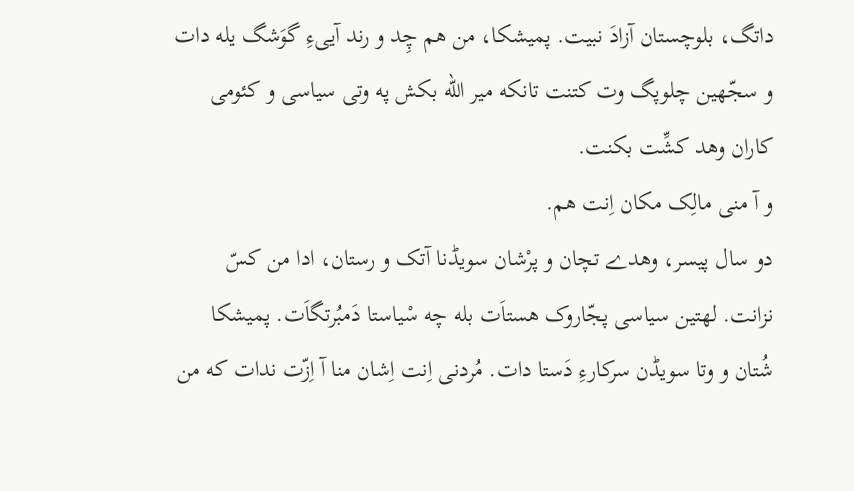داتگ، بلوچستان آزادَ نبیت. پمیشکا، من هم چِد و رند آییءِ گوَشگ یله دات و سجّهین چلوپگ وت کتنت تانکه میر الله بکش په وتی سیاسی و کئومی کاران وهد کشِّت بکنت.
و آ منی مالِک مکان اِنت هم.
دو سال پیسر، وهدے تچان و پرْشان سویڈنا آتک و رستان، ادا من کسّ نزانت. لهتین سیاسی پجّاروک هستاَت بله چه سْیاستا دَمبُرتگاَت. پمیشکا شُتان و وتا سویڈن سرکارءِ دَستا دات. مُردنی اِنت اِشان منا آ اِزّت ندات که من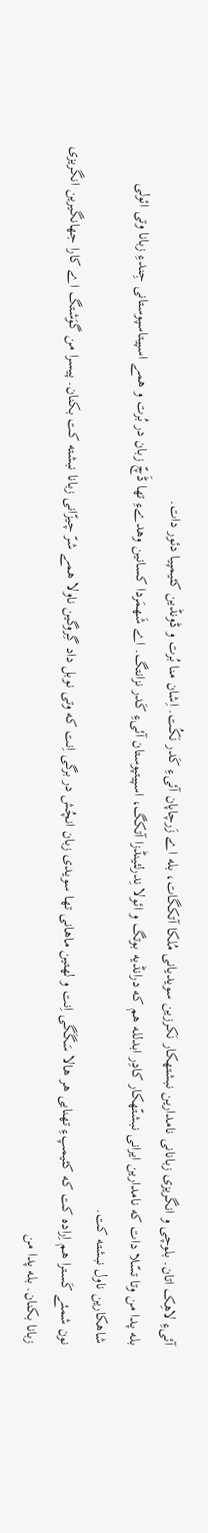آئیءِ لاهِک اتان. بلوچی و انگریزی زبانانی نامدارین نبشتهکار نَکرزین سویدیانی مُلکا آتکگات، بله اے زَرچاپان آئیءِ کَدر نَکُت. اِشان منا بُرت و ڈونڈین کئیمپیا دئور دات.
بله پدا من وتا تسّلا دات که نامدارین ایرانی نبشتّهکار کادِر ابدلله هم که درانڈیه بوتگ و ائولا نِدرلئینڈزا آتکگ، اسپیتپوستان آئیءِ کَدر نزانتگ. اے شَهمَردا کسانین وهدےءِ تها ڈَچّ زبان در بُرت و همے اسپیتاسپوستانی جِندءِ زبانا وتی ائولی شاهکارین ناول نبشته کت.
نون شمئے کَسترا هم اِراده کت که کئیمپءِ تهنایی هر هالا سَگَگی اِنت و لهتین ماهانی تها سویدی زبان انچُش در برگی اِنت که وتی نوبل داد گِروگین ناولا همے شرّ چیزّانی زبانا نبشته کت بکنان. پیسرا من گوَشتگ اے کارا جهانگیرین انگریزی زبانا بکنان. بله پدا من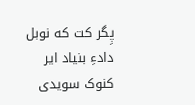پِگر کت که نوبل دادءِ بنیاد ایر کنوک سویدی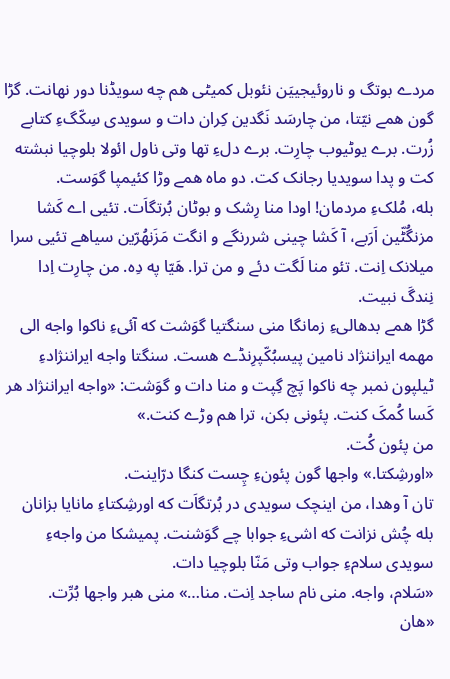مردے بوتگ و ناروئیجییَن نئوبل کمیٹی هم چه سویڈنا دور نهانت. گڑا گون همے نیّتا، من چارسَد نَگدین کِران دات و سویدی سِکّگءِ کتابے زُرت. برے یوٹیوب چارِت. برے دلءِ تها وتی ناول ائولا بلوچیا نبشته کت و پدا سویدیا رجانک کت. دو ماه همے وڑا کئیمپا گوَست.
بله، مُلکءِ مردمان! اودا منا رِشک و بوٹان بُرتگاَت. تئیی اے کَشا مزنگُٹّین اَرَبے، آ کَشا چینی شررنگے و انگت مَزَنهُرّین سیاهے تئیی سرا میلانک اِنت. تئو منا لَگت دئے و من ترا. هَیّا په دِه. من چارِت اِدا نِندگَ نبیت.
گڑا همے بدهالیءِ زمانگا منی سنگتیا گوَشت که آئیءِ ناکوا واجه الی مهمه ایراننژاد نامین پیسبُکّپرِنڈے هست. سنگتا واجه ایراننژادءِ ٹیلپون نمبر چه ناکوا پَچ گِپت و منا دات و گوَشت: «واجه ایراننژاد هر کَسا کُمکَ کنت. پئونی بکن، ترا هم وڑے کنت.»
من پئون کُت.
«اورشِکتا.» واجها گون پئونءِ چِست کنگا درّاینت.
تان آ وهدا، من اینچک سویدی در بُرتگاَت که اورشِکتاءِ مانایا بزانان بله چُش نزانت که اشیءِ جوابا چے گوَشنت. پمیشکا من واجهءِ سویدی سلامءِ جواب وتی مَنّا بلوچیا دات.
«سَلام، واجه. منی نام ساجد اِنت. منا…» منی هبر واجها بُرِّت.
«هان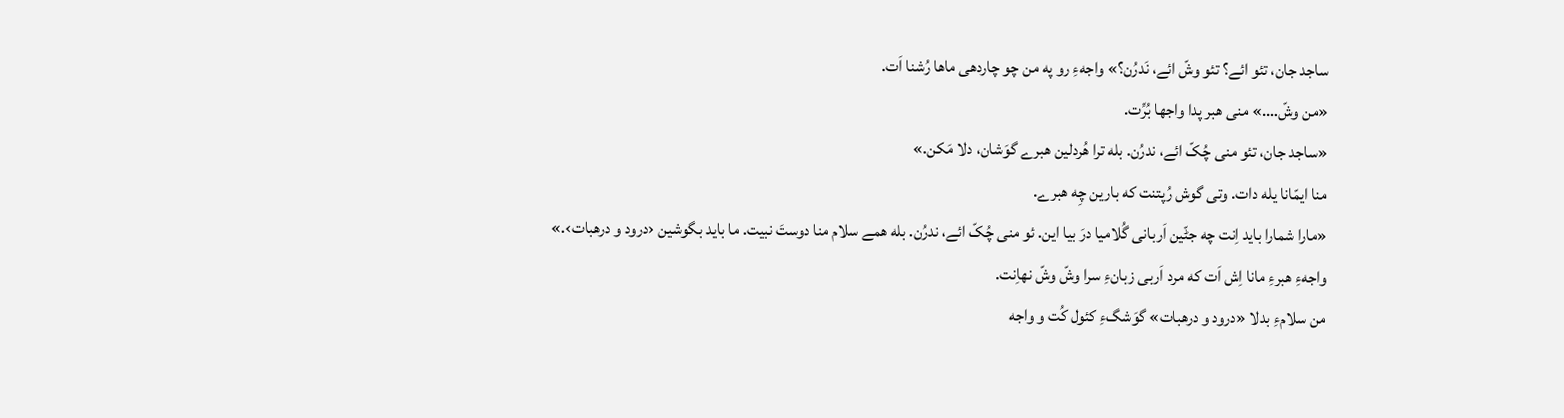ساجد جان، تئو ائے؟ تئو وشّ ائے، نَدرُن؟» واجهءِ رو په من چو چاردهی ماها رُشنا اَت.
«من وشّ….» منی هبر پدا واجها بُرِّت.
«ساجد جان، تئو منی چُکّ ائے، ندرُن. بله ترا هُردلین هبرے گوَشان، دلا مَکن.»
منا ایمّانا یله دات. وتی گوش رُپتنت که بارین چِه هبرے.
«مارا شمارا باید اِنت چه جٹّین اَربانی گُلامیا درَ بیا این. ئو منی چُکّ ائے، ندرُن. بله همے سلام منا دوستَ نبیت. ما باید بگوشین ‹درود و درهبات›.»
واجهءِ هبرءِ مانا اِش اَت که مرد اَربی زبانءِ سرا وشّ وشّ نهاِنت.
من سلامءِ بدلا «درود و درهبات» گوَشگءِ کئول کُت و واجه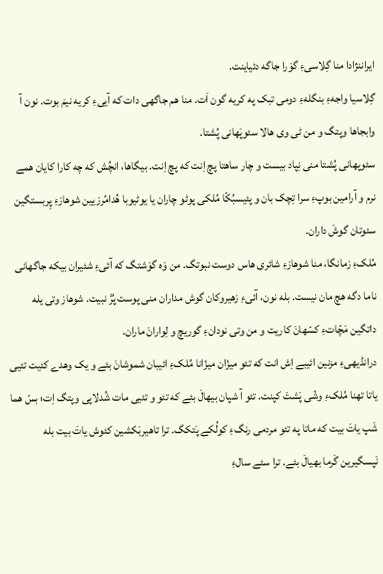ایراننژادا منا گِلاسیءِ گوَرا جاگه دئیاینت.
گِلاسیا واجهءِ بنگلهءِ دومی تبک په کریه گون اَت. منا ھم جاگهی دات که آییءِ کریه نیمَ بوت. نون آ وابجاها وپتگ و من ٹی وی هالا سئوپَهانی پُشتا.
سئوپهانی پُشتا منی نِپاد بیست و چار ساهتا پچ اِنت که پچ اِنت. بیگاها، انچُش که چه کارا کایان همے نرم و آرامین بوپءِ سرا تِچک بان و پئیسبُکّا مُلکی پوٹو چاران یا یوٹیوبا هُدامُرزیین شوهازءِ پِربستگین سئوتان گوشَ داران.
مُلکءِ زمانگا، منا شوهازءِ شائری هاس دوست نبوتگ. من وَه گوَشتگ که آئیءِ شئیران بیکه جاگهانی ناما دگه هچ مان نیست. بله نون، آئیءِ زهیروکان گوش مداران منی پوست پُرَّ نبیت. شوهاز وتی یله داتگین مَچّاتءِ کسّهانَ کاریت و من وتی نودانءِ گوریچ و لِوارانَ ماران.
درانڈیهیءِ مزنین ائیبے اِش انت که تئو میزّان میزّانا مُلکءِ ائیبان شموشانَ بئے و یک وهدے کئیت تئیی یاتا تهنا مُلکءِ وشّی پَشتَ کپنت. تئو آ شپان بیهالَ بئے که تئو و تئیی مات شُدلاپی وپتگ اِت؛ بسّ هما شَپ یاتَ بیت که ماتا په تئو مردمی رنگءِ کولُکے پَتکگ. ترا تاهیربَکشین کئوش یاتَ بیت بله نَپسگیرین گَرما بهیالَ بئے. ترا سئے سالءِ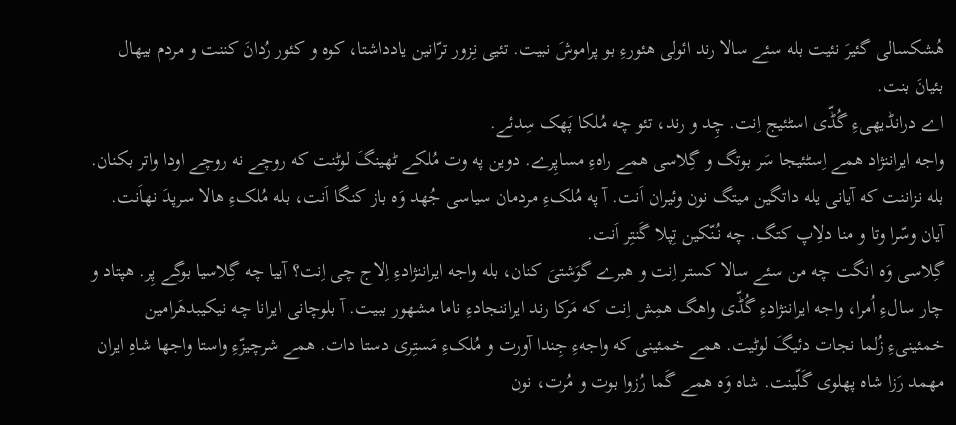هُشکسالی گئیرَ نئیت بله سئے سالا رند ائولی هئورءِ بو پراموشَ نبیت. تئیی نِزور ترّانین یادداشتا، کوه و کئور رُدانَ کننت و مردم بیهال بئیانَ بنت.
اے درانڈیهیءِ گُڈّی اسٹئیج اِنت. چِد و رند، تئو چه مُلکا پَهک سِدئے.
واجه ایراننژاد همے اِسٹئیجا سَر بوتگ و گِلاسی همے راهءِ مساپِرے. دوین په وت مُلکے ٹهینگَ لوٹنت که روچے نه روچے اودا واتر بکنان. بله نزاننت که آیانی یله داتگین میتگ نون وئیران اَنت. آ په مُلکءِ مردمان سیاسی جُهد وَه باز کنگا اَنت، بله مُلکءِ هالا سرپدَ نهاَنت. آیان وسّرا وتا و منا دلِاپ کتگ. چه نُنّکین تِپلا گَنتِر اَنت.
گِلاسی وَه انگت چه من سئے سالا کستر اِنت و هبرے گوَشتیَ کنان، بله واجه ایراننژادءِ اِلاج چی اِنت؟ آییا چه گِلاسیا بوگے پِر. هپتاد و چار سالءِ اُمرا، واجه ایراننژادءِ گُڈّی واهگ همِش اِنت که مَرکا رند ایراننجادءِ ناما مشهور ببیت. آ بلوچانی ایرانا چه نیکیبدهَرامین خمئینیءِ زُلما نجات دئیگَ لوٹیت. همے خمئینی که واجهءِ جِندا آورت و مُلکءِ مَستِری دستا دات. همے شرچیزّءِ واستا واجها شاهِ ایران مهمد رَزا شاه پهلوی گَلّینت. شاه وَه همے گَما رُزوا بوت و مُرت، نون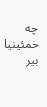چه خمئینیا بیر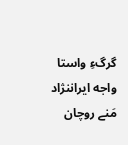گرگءِ واستا واجه ایراننژاد مَنے روچان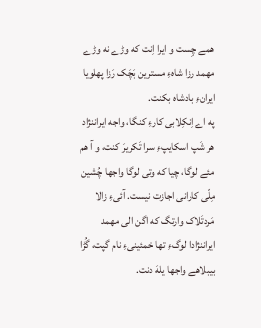همے چِست و ایرا اِنت که وڑے نه وڑے مهمد رزا شاهءِ مسترین بَچَک رَزا پهلویا ایرانءِ بادشاه بکنت.
په اے اِنکِلابی کارءِ کنگا، واجه ایراننژاد هر شَپ اسکایپءِ سرا تَکریرَ کنت، و آ هم مئے لوگا، چیا که وتی لوگا واجها چُشین مِلّی کارانی اجازت نیست. آئیءِ زالا مَردتَلاک وارتگ که اگن الی مهمد ایراننژادا لوگءِ تها خمئینیءِ نام گپت، گُڑا بیبلاهے واجها یلهَ دنت.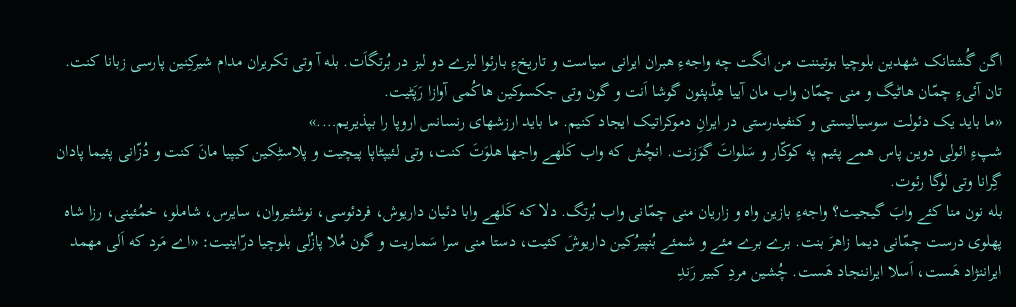اگن گُشتانک شهدین بلوچیا بوتیننت من انگت چه واجهءِ هبران ایرانی سیاست و تاریخءِ بارئوا لبزے دو لبز در بُرتگاَت. بله آ وتی تکریران مدام شیرکِنین پارسی زبانا کنت. تان آئیءِ چمّان هاٹیگ و منی چمّان واب مان آییا هِڈپئون گوشا اَنت و گون وتی جکسوکین هاکُمی آوازا رَپَٹیت.
«ما باید یک دئولت سوسیالیستی و کنفیدرستی در ایرانِ دموکراتیک ایجاد کنیم. ما باید ارزشهای رنسانس اروپا را بپذیریم….»
شپءِ ائولی دوین پاس همے پئیم په کوکّار و سَلواتَ گوَزنت. انچُش که واب کَلهے واجها هلوَتَ کنت، وتی لئیپٹاپا پیچیت و پلاسٹِکین کیپیا مانَ کنت و دُزّانی پئیما پادان گِرانا وتی لوگا رئوت.
بله نون منا کئے وابَ گیجیت؟ واجهءِ بازین واه و زاریان منی چمّانی واب بُرتگ. دلا که کَلهے وابا دئیان داریوش، فردئوسی، نوشئیروان، سایرس، شاملو، خمُئینی، رزا شاہ پھلوی درست چمّانی دیما زاهرَ بنت. برے برے مئے و شمئے بُنپیرُکین داریوشَ کئیت، دستا منی سرا سَماریت و گون مُلا پازُلی بلوچیا درّاینیت: «اے مَرد که اَلی مهمد ایراننژاد هَست، اَسلا ایراننجاد هَست. چُشین مردِ کبیر رَندِ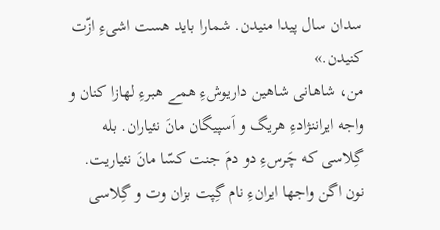سدان سال پیدا منیدن. شمارا باید هست اشیءِ ازّت کنیدن.»
من، شاهانی شاهین داریوشءِ همے هبرءِ لهازا کنان و واجه ایراننژادءِ هریگ و اَسپیگان مانَ نئیاران. بله گِلاسی که چَرسءِ دو دمَ جنت کسّا مانَ نئیاریت. نون اگن واجها ایرانءِ نام گِپت بزان وت و گِلاسی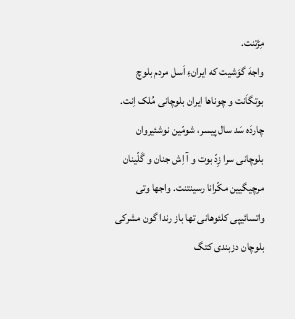مِڑتنت.
واجهَ گوَشیت که ایرانءِ اَسل مردم بلوچ بوتگاَنت و چوناها ایران بلوچانی مُلک اِنت. چاردَه سَد سال پیسر، شومّین نوشئیروان بلوچانی سرا زِدّ بوت و آ اِش جنان و گَلّینان مرچیگیین مکّرانا رسینتنت. واجها وتی واتسائیپی کلئوهانی تها باز رندا گون مشرکی بلوچان دزبندی کتگ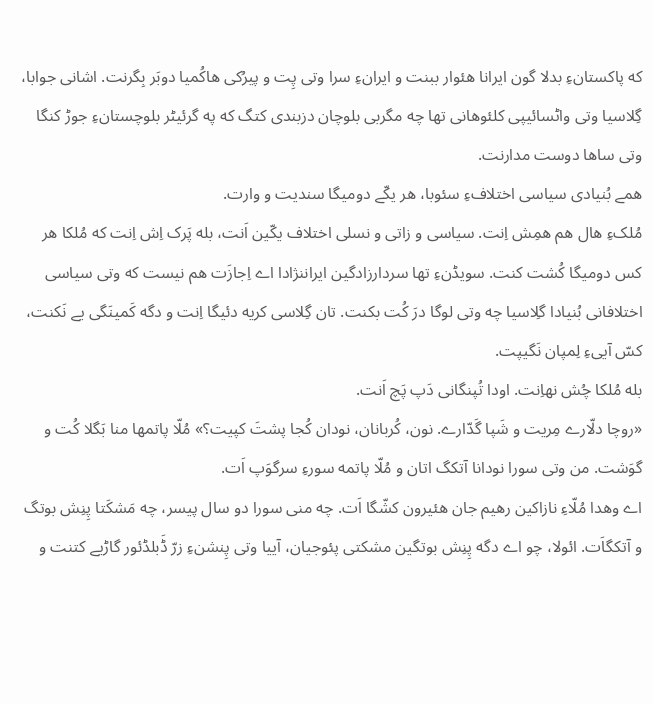که پاکستانءِ بدلا گون ایرانا هئوار ببنت و ایرانءِ سرا وتی پِت و پیرُکی هاکُمیا دوبَر بِگرنت. اشانی جوابا، گِلاسیا وتی واٹسائیپی کلئوهانی تها چه مگربی بلوچان دزبندی کتگ که په گرئیٹر بلوچستانءِ جوڑ کنگا وتی ساها دوست مدارنت.
همے بُنیادی سیاسی اختلافءِ سئوبا، هر یکّے دومیگا سندیت و وارت.
مُلکءِ هال هم همِش اِنت. سیاسی و زاتی و نسلی اختلاف یکّین اَنت، بله پَرک اِش اِنت که مُلکا هر کس دومیگا کُشت کنت. سویڈنءِ تها سردارزادگین ایراننژادا اے اِجازَت هم نیست که وتی سیاسی اختلافانی بُنیادا گلِاسیا چه وتی لوگا درَ کُت بکنت. تان گِلاسی کریه دئیگا اِنت و دگه کَمینَگی یے نَکنت، کسّ آییءِ لِمپان نَگیپت.
بله مُلکا چُش نهاِنت. اودا تُپنگانی دَپ پَچ اَنت.
«روچا دلّارے مِریت و شَپا گَدّارے. نون، کُربانان، نودان کُجا پشتَ کپیت؟» مُلّا پاتمها منا بَگلا کُت و گوَشت. من وتی سورا نودانا آتکگ اتان و مُلّا پاتمه سورءِ سرگوَپ اَت.
اے وهدا مُلّاءِ نازاکین رهیم جان هئیرون کشّگا اَت. چه منی سورا دو سال پیسر، چه مَشکَتا پِنِش بوتگ و آتکگاَت. ائولا، چو اے دگه پِنِش بوتگین مشکتی پئوجیان، آییا وتی پِنشنءِ زرّ ڈَبلڈئور گاڑیے کتنت و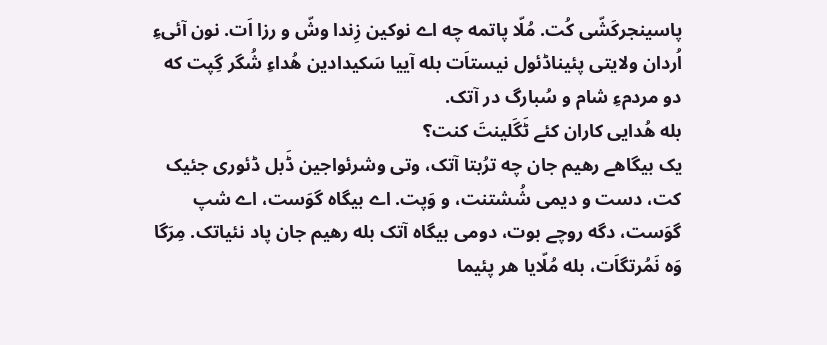پاسینجرکَشّی کُت. مُلّا پاتمه چه اے نوکین زِندا وشّ و رزا اَت. نون آئیءِ اُردان ولایتی پئیناڈئول نیستاَت بله آییا سَکیدادین هُداءِ شُگر گِپت که دو مردمءِ شام و سُبارگ در آتک.
بله هُدایی کاران کئے ٹَگَلینتَ کنت؟
یک بیگاهے رهیم جان چه ترُبتا آتک، وتی وشرئواجین ڈَبل ڈئوری جئیک کت، دست و دیمی شُشتنت، و وَپت. اے بیگاه گوَست، اے شپ گوَست، دگه روچے بوت، دومی بیگاه آتک بله رهیم جان پاد نئیاتک. مِرَگا وَه نَمُرتگاَت، بله مُلّایا هر پئیما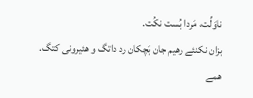ناوَلِّت، مَردا بُست نکُت.
بزان نکنئے رهیم جان بَچکان رد داتگ و هئیرونی کتگ.
همے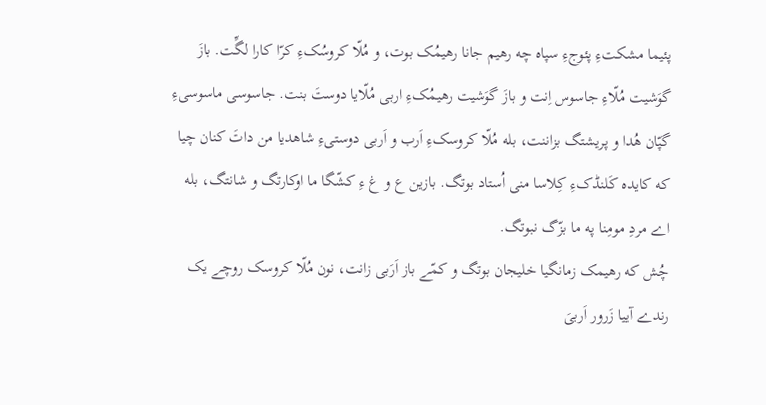پئیما مشکتءِ پئوجءِ سپاه چه رهیم جانا رهیمُک بوت، و مُلّا کروسُکءِ کرّا کارا لگِّت. بازَ گوَشیت مُلّاءِ جاسوس اِنت و بازَ گوَشیت رهیمُکءِ اربی مُلّایا دوستَ بنت. جاسوسی ماسوسیءِ گپّان هُدا و پریشتگ بزاننت، بله مُلّا کروسکءِ اَرب و اَربی دوستیءِ شاهدیا من داتَ کنان چیا که کایده کَلنڈکءِ کِلاسا منی اُستاد بوتگ. بازین ع و غ ءِ کشّگا ما اوکارتگ و شانتگ، بله اے مردِ مومِنا په ما بزّگ نبوتگ.
چُش که رهیمک زمانگیا خلیجان بوتگ و کمّے باز اَرَبی زانت، نون مُلّا کروسک روچے یک رندے آییا زَرور اَربیَ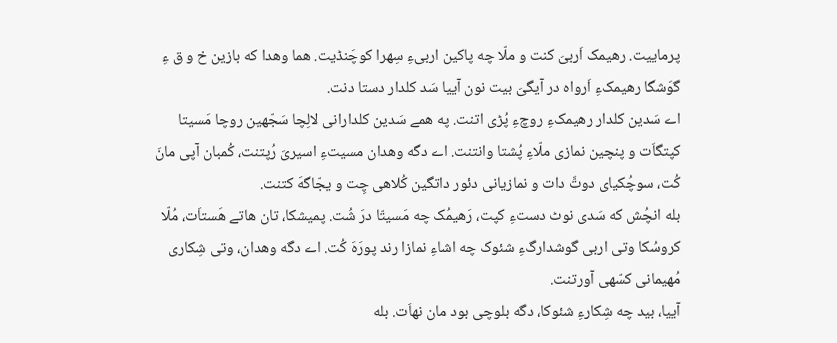پرماییت. رهیمک اَربیَ کنت و ملّا چه پاکین اربیءِ سِهرا کوچَنڈیت. هما وهدا که بازین خ و ق ءِ گوَشگا رهیمکءِ اَرواه در آیگیَ بیت نون آییا سَد کلدار دستا دنت.
اے سَدین کلدار رهیمکءِ روچءِ پُڑی اتنت. په همے سَدین کلدارانی لالِچا سَجّهین روچا مَسیتا کپتگاَت و پنچین نمازی ملّاءِ پُشتا وانتنت. اے دگه وهدان مسیتءِ اسیریَ رُپتنت، کُمبان آپی مانَ کُت، سوچُکیای دوتَّ دات و نمازیانی دئور داتگین کُلاهی چِت و یجّاگهَ کتنت.
بله انچُش که سَدی نوٹ دستءِ کپت، رَهیمُک چه مَسیتّا درَ شُت. پمیشکا، تان هاتے هَستاَت، مُلّا کروسُکا وتی اربی گوشدارگءِ شئوک چه اشاءِ نمازا رند پورَهَ کُت. اے دگه وهدان، وتی شِکاری مُهیمانی کسّهی آورتنت.
آییا، بید چه شِکارءِ شئوکا، دگه بلوچی بود مان نهاَت. بله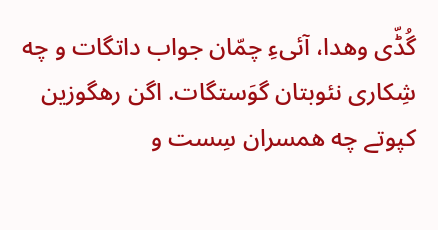گُڈّی وهدا، آئیءِ چمّان جواب داتگات و چه شِکاری نئوبتان گوَستگات. اگن رهگوزین کپوتے چه همسران سِست و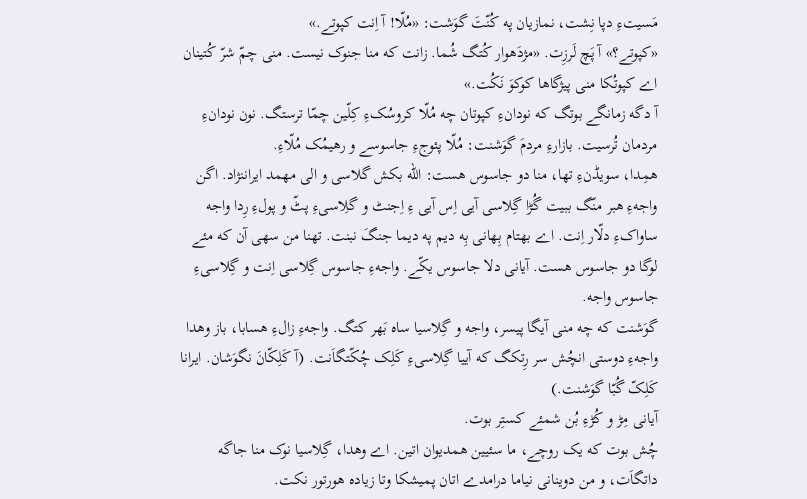مَسیتءِ دپا نِشت، نمازیان په کُنّتَ گوَشت: «مُلّا! آ اِنت کپوتے.»
«کپوتے؟» آ پَچ لَرزِت. «مژدَهوار کُتگ شُما. زانت که منا جنوک نیست. منی چمّ شرّ کُتینان اے کپوتُکا منی پیژگاها کوکوَ نَکُت.»
آ دگه زمانگے بوتگ که نودانءِ کپوتان چه مُلّا کروسُکءِ کِلّین چمّا ترستگ. نون نودانءِ مردمان تُرسیت. بازارءِ مردمَ گوَشنت: مُلّا پئوجءِ جاسوسے و رهیمُک مُلّاءِ.
همِدا، سویڈنءِ تها، منا دو جاسوس هست: الله بکش گلاسی و الی مهمد ایراننژاد. اگن واجهءِ هبر منّگ ببیت گُڑا گِلاسی آیی اِس آیی ءِ اِجنٹ و گلِاسیءِ پٹّ و پولءِ رِدا واجه ساواکءِ دلّار اِنت. اے بهتام بِهانی بِه دیم په دیما جنگَ نبنت. تهنا من سهی آن که مئے لوگا دو جاسوس هست. آیانی دلا جاسوس یکّے. واجهءِ جاسوس گِلاسی اِنت و گِلاسیءِ جاسوس واجه.
گوَشنت که چه منی آیگا پیسر، واجه و گِلاسیا ساه بَهر کتگ. واجهءِ زالءِ هسابا، باز وهدا واجهءِ دوستی انچُش سر رِتکگ که آییا گِلاسیءِ کَلِک چُکّتگاَنت. (آ کَلِکّانَ نگوَشان. ایرانا کَلِکّ گُبّا گوَشنت.)
آیانی مِڑ و کُڑءِ بُن شمئے کستِر بوت.
چُش بوت که یک روچے، ما سئیین همدیوان اتین. اے وهدا، گِلاسیا نوک منا جاگه داتگاَت، و من دوینانی نیاما درامدے اتان پمیشکا وتا زیاده هورتور نکت.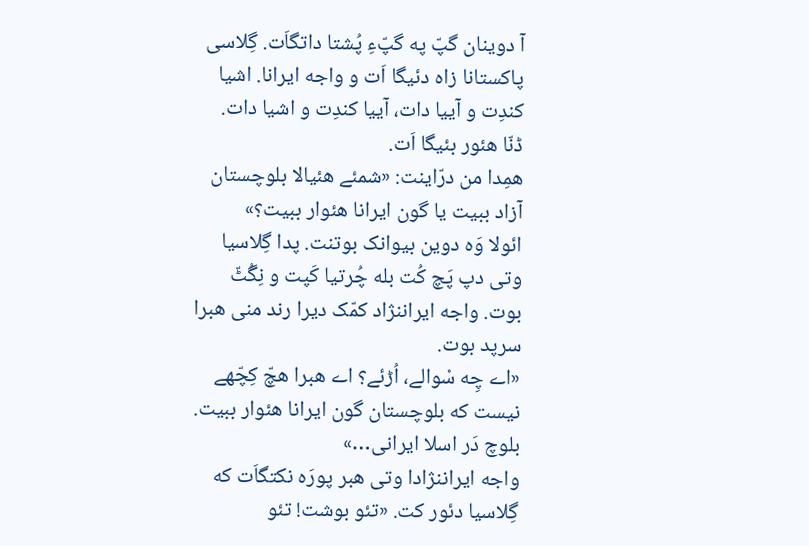آ دوینان گپّ په گپّءِ پُشتا داتگاَت. گِلاسی پاکستانا زاه دئیگا اَت و واجه ایرانا. اشیا کندِت و آییا دات، آییا کندِت و اشیا دات.
ڈنّا هئور بئیگا اَت.
همِدا من درّاینت: «شمئے هئیالا بلوچستان آزاد ببیت یا گون ایرانا هئوار ببیت؟»
ائولا وَه دوین بیوانک بوتنت. پدا گِلاسیا وتی دپ پَچ کُت بله چُرتیا کَپت و نِگُٹّ بوت. واجه ایراننژاد کمّک دیرا رند منی هبرا سرپد بوت.
«اے چِه سْوالے، اُڑئے؟ اے هبرا هچّ کِچّهے نیست که بلوچستان گون ایرانا هئوار ببیت. بلوچ دَر اسلا ایرانی…»
واجه ایراننژادا وتی هبر پورَه نکتگاَت که گِلاسیا دئور کت. «تئو بوشت! تئو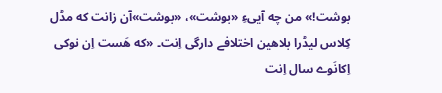بوشت!» من چه آییءِ «بوشت»، «بوشت»آن زانت که مڈل کِلاس لیڈرا بلاهین اختلافے دارگی اِنت۔ «که هَست اِن نوکی اِکانَوے سال اِنت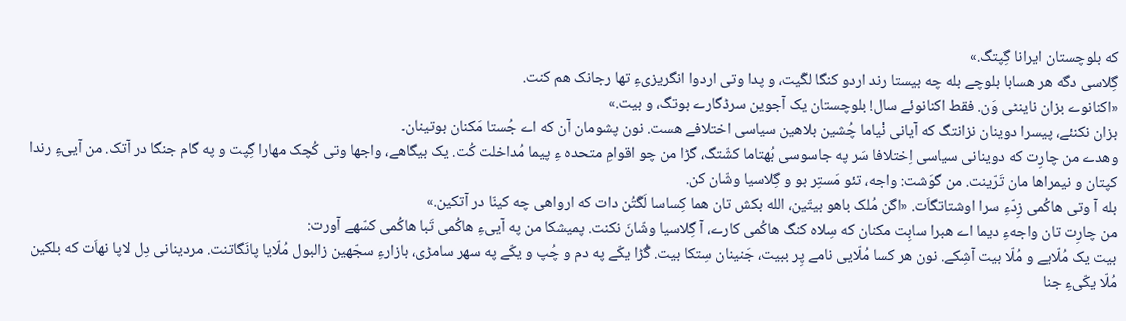که بلوچستان ایرانا گِپتگ.»
گِلاسی دگه هر هسابا بلوچے بله چه بیستا رند اردو کنگا لگّیت، و پدا وتی اردوا انگریزیءِ تها رجانک هم کنت.
«اکنانوے بزان ناینٹی وَن. فقط اکنانوئے سال! بلوچستان یک آجوین سرڈگارے بوتگ، و بیت.»
بزان نکنئے، پیسرا دوینان نزانتگ که آیانی نْیاما چُشین بلاهین سیاسی اختلافے هست. نون پشومان آن که اے جُستا مَکنان بوتینان۔
وهدے من چارِت که دوینانی سیاسی اِختلافا سَر په جاسوسی بُهتاما کشّتگ، گڑا من چو اقوامِ متحدہ ءِ پیما مُداخلت کُت. یک بیگاهے، واجها وتی کُچک مهارا گِپت و په گام جنگا در آتک. من آییءِ رندا کپتان و نیمراها مان تَرّینت. من گوَشت: واجه، تئو مَستِر بو و گِلاسیا وشّان کن.
بله آ وتی هاکُمی زِدّءِ سرا اوشتاتگاَت. «اگن مُلک باهو بیتّین، الله بکش تان هما کِساسا لَگَتُن دات که ارواهی چه کینّا در آتکین.»
من چارِت تان واجهءِ دیما اے هبرا سابِت مکنان که سِلاه کنگ هاکُمی کارے، آ گِلاسیا وشّانَ نکنت. پمیشکا من په آییءِ هاکُمی تَبا هاکُمی کسّهے آورت:
بیت یک مُلّایے و مُلّا بیت آشِکے. نون هر کسا مُلّایی نامے پِر ببیت، جَنینان سِتکا بیت. گُڑا یکّے په دم و چُپ و یکّے په سهر سامڑی، بازارءِ سجّهین زالبول مُلّایا پانَگاتنت. مردینانی دِل لاپا نهاَت که بلکین مُلّا یکّیءِ جنا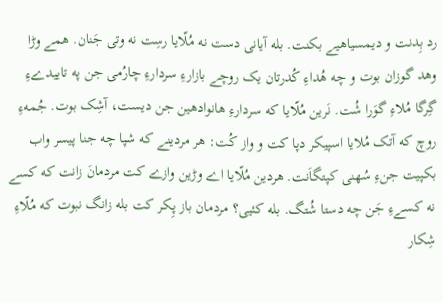رد بِدنت و دیمسیاهیے بکنت. بله آیانی دست نه مُلّایا رسِت نه وتی جَنان. همے وڑا وهد گوزان بوت و چه هُداءِ کُدرتان یک روچے بازارءِ سردارءِ چارُمی جن په تاییدےءِ گِرگا مُلاءِ گوَرا شُت. نَرین مُلّایا که سردارءِ هانوادهین جن دیست، آشِک بوت. جُمهءِ روچ که آتک مُلایا اسپیکر دپا کت و واز کُت: هر مردینے که شپا چه جنا پیسر واب بکپیت جنءِ سُهنی کپتگاَنت. هردین مُلّایا اے وڑین وازے کت مردمانَ زانت که کسے نه کسےءِ جَن چه دستا شُتگ. بله کئیی؟ مردمان باز پِکر کت بله زانگ نبوت که مُلّاءِ شِکار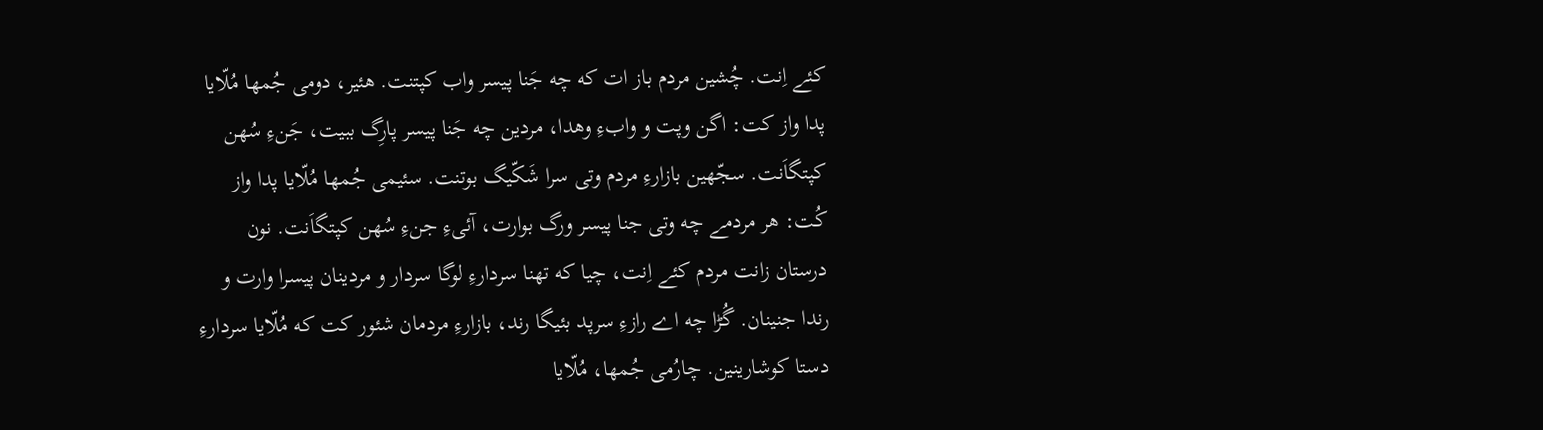کئے اِنت. چُشین مردم باز ات که چه جَنا پیسر واب کپتنت. هئیر، دومی جُمها مُلّایا پدا واز کت: اگن وپت و وابءِ وهدا، مردین چه جَنا پیسر پارِگ ببیت، جَنءِ سُهن کپتگاَنت. سجّهین بازارءِ مردم وتی سرا شَکّیگ بوتنت. سئیمی جُمها مُلّایا پدا واز کُت: هر مردمے چه وتی جنا پیسر ورگ بوارت، آئیءِ جنءِ سُهن کپتگاَنت. نون درستان زانت مردم کئے اِنت، چیا که تهنا سردارءِ لوگا سردار و مردینان پیسرا وارت و رندا جنینان. گُڑا چه اے رازءِ سرپد بئیگا رند، بازارءِ مردمان شئور کت که مُلّایا سردارءِ دستا کوشارینین. چارُمی جُمها، مُلّایا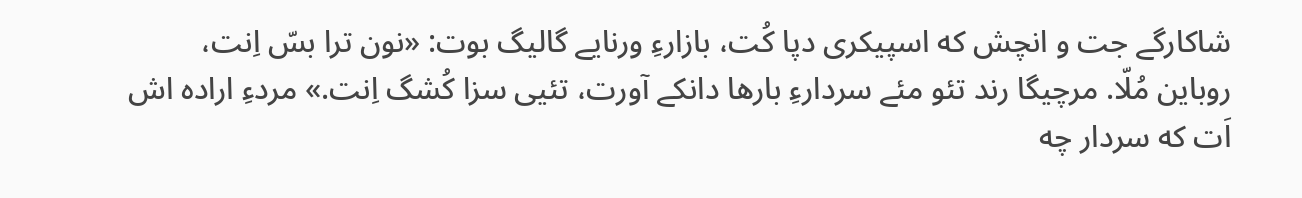شاکارگے جت و انچش که اسپیکری دپا کُت، بازارءِ ورنایے گالیگ بوت: «نون ترا بسّ اِنت، روباین مُلّا. مرچیگا رند تئو مئے سردارءِ بارها دانکے آورت، تئیی سزا کُشگ اِنت.» مردءِ اراده اش اَت که سردار چه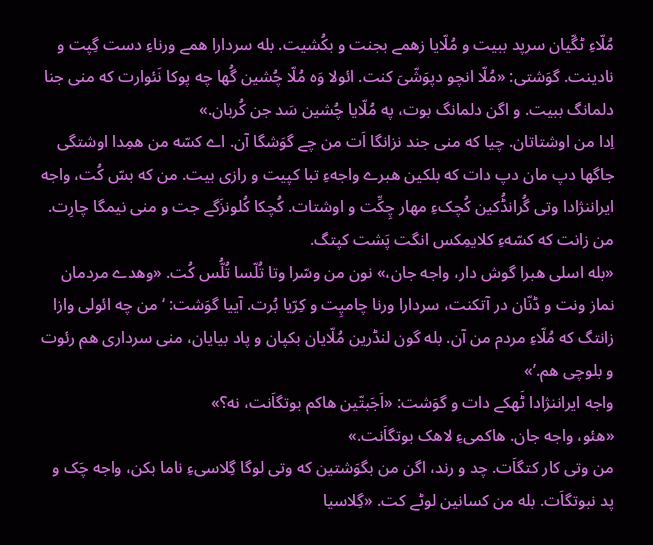مُلّاءِ ٹگّیان سرپد ببیت و مُلّایا زهمے بجنت و بکُشیت. بله سردارا همے ورناءِ دست گِپت و نادینت. گوَشتی: «مُلّا انچو دپوَشّیَ کنت. ائولا وَه مُلّا چُشین گُها چه پوکا نَئوارت که منی جنا دلمانگ ببیت. و اگن دلمانگ بوت، په مُلّایا چُشین سَد جن کُربان.»
اِدا من اوشتاتان. چیا که منی جند نزانگا اَت من چے گوَشگا آن. اے کسّه من همِدا اوشتگی جاگها دپ مان دپ دات که بلکین هبرے واجهءِ تبا کپیت و رازی بیت. من که بسّ کُت، واجه ایراننژادا وتی گُرانڈُکین کُچکءِ مهار چِکِّت و اوشتات. کُچکا کُلونزَگے جت و منی نیمگا چارِت. من زانت که کسّهءِ کلایمِکس انگت پَشت کپتگ.
«بله اسلی هبرا گوش دار، واجه جان،» نون من وسّرا وتا تُلّسا تُلُّس کُت. «وهدے مردمان نماز ونت و ڈنّان در آتکنت، سردارا ورنا چامپِت و کِرّیا بُرت. آییا گوَشت: ‘من چه ائولی وازا زانتگ که مُلّاءِ مردم من آن. بله گون لنڈرین مُلّایان بکپان و پاد بیایان، منی سرداری هم رئوت و بلوچی هم.’»
واجه ایراننژادا ٹَهکے دات و گوَشت: «اَجَبتّین هاکم بوتگاَنت، نه؟»
«هئو، واجه جان. هاکمیءِ لاهک بوتگاَنت.»
من وتی کار کتگاَت. چد و رند، اگن من بگوَشتین که وتی لوگا گِلاسیءِ ناما بکن، واجه چَک و پد نبوتگاَت. بله من کسانین لوٹے کت. «گِلاسیا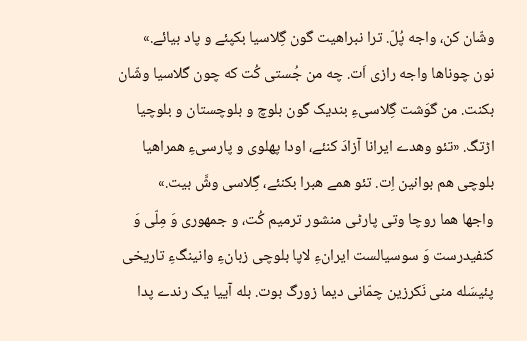وشّان کن، واجه پُلّ. ترا نبراهیت گون گِلاسیا بکپئے و پاد بیائے.»
نون چوناها واجه رازی اَت. چه من جُستی کُت که چون گلاسیا وشّان بکنت. من گوَشت گِلاسیءِ بندیک گون بلوچ و بلوچستان و بلوچیا اڑتگ. «تئو وهدے ایرانا آزادَ کنئے، اودا پهلوی و پارسیءِ همراهیا بلوچی هم بوانین اِت. تئو همے هبرا بکنئے، گِلاسی وشَّ بیت.»
واجها هما روچا وتی پارٹی منشور ترمیم کُت، و جمهوری وَ مِلّی وَ کنفیدرست وَ سوسیالست ایرانءِ لاپا بلوچی زبانءِ وانینگءِ تاریخی پئیسَله منی نَکرزین چمّانی دیما زورگ بوت. بله آییا یک رندے پدا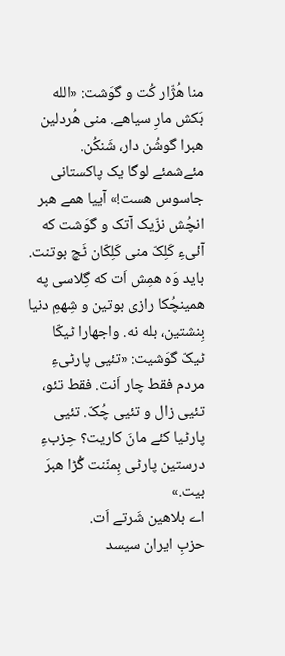منا هُژّار کُت و گوَشت: «الله بَکش مارِ سیاهے. منی هُردلین هبرا گوشُن دار، شَنکُن. مئےشمئے لوگا یک پاکستانی جاسوس هست!» آییا همے هبر انچُش نزّیک آتک و گوَشت که آئیءِ کَلِکّ منی کَلِکّان ٹَچ بوتنت.
باید وَه همِش اَت که گِلاسی په همینچُکا رازی بوتین و شِهمِ دنیا بِنشتین، بله نه. واجهارا ٹیکّا ٹیکّ گوَشیت: «تئیی پارٹیءِ مردم فقط چار اَنت. فقط تئو، تئیی زال و تئیی چُکّ. تئیی پارٹیا کئے مانَ کاریت؟ حِزبءِ درستین پارٹی بِمنّنت گُڑا هبرَ بیت.»
اے بلاهین شَرتے اَت.
حزبِ ایران سیسد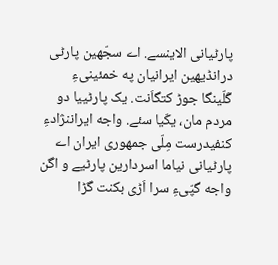پارٹیانی الاینسے. اے سجّهین پارٹی درانڈیهین ایرانیان په خمئینیءِ گَلّینگا جوڑ کتگاَنت. یک پارٹییا دو مردم مان، یکّیا سئے. واجه ایراننژادءِ کنفیدرست مِلّی جمھوری ایران اے پارٹیانی نیاما اسردارین پارٹیے و اگن واجه گپّیءِ سرا اَڑی بکنت گڑا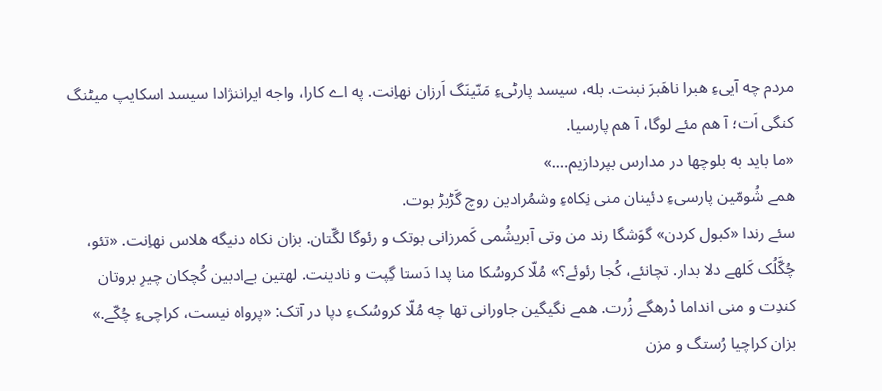مردم چه آییءِ هبرا ناهَبرَ نبنت. بله، سیسد پارٹیءِ مَنّینَگ اَرزان نهاِنت. په اے کارا، واجه ایراننژادا سیسد اسکایپ میٹنگ کنگی اَت؛ آ هم مئے لوگا، آ هم پارسیا.
«ما باید به بلوچها در مدارس بپردازیم….»
همے شُومّین پارسیءِ دئینان منی نِکاهءِ وشمُرادین روچ گَڑبڑ بوت.
سئے رندا «کبول کردن» گوَشگا رند من وتی آبریشُمی کَمرزانی بوتک و رئوگا لگّتان. بزان نکاه دنیگه هلاس نهاِنت. «تئو، چُکَّلُک کَلهے دلا بدار. تچانئے، کُجا رئوئے؟» مُلّا کروسُکا منا پدا دَستا گِپت و نادینت. لهتین بےادبین کُچکان چیرِ بروتان کندِت و منی انداما دْرهگے زُرت. همے نگیگین جاورانی تها چه مُلّا کروسُکءِ دپا در آتک: «پرواه نیست، کراچیءِ چُکّے.»
بزان کراچیا رُستگ و مزن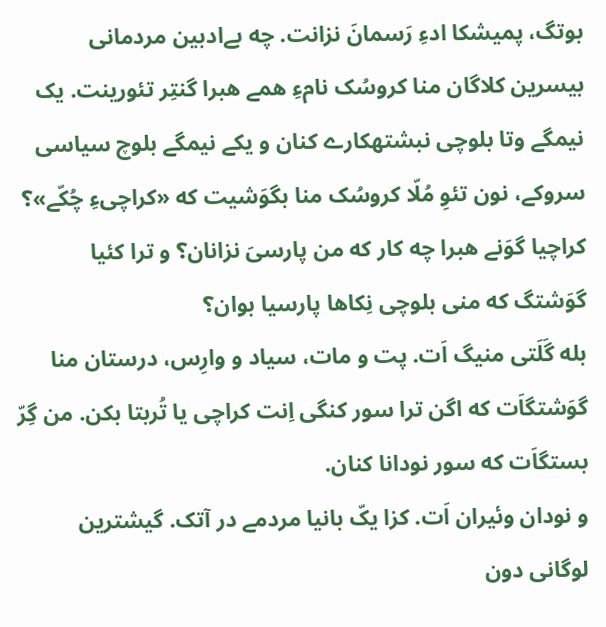بوتگ، پمیشکا ادءِ رَسمانَ نزانت. چه بےادبین مردمانی بیسرین کلاگان منا کروسُک نامءِ همے هبرا گنتِر تئورینت. یک نیمگے وتا بلوچی نبشتهکارے کنان و یکے نیمگے بلوچ سیاسی سروکے، نون تئوِ مُلّا کروسُک منا بگوَشیت که «کراچیءِ چُکّے»؟ کراچیا گوَنے هبرا چه کار که من پارسیَ نزانان؟ و ترا کئیا گوَشتگ که منی بلوچی نِکاها پارسیا بوان؟
بله گَلَتی منیگ اَت. پت و مات، سیاد و وارِس، درستان منا گوَشتگاَت که اگن ترا سور کنگی اِنت کراچی یا تُربتا بکن. من گِرّ بستگاَت که سور نودانا کنان.
و نودان وئیران اَت. کزا یکّ بانیا مردمے در آتک. گیشترین لوگانی دون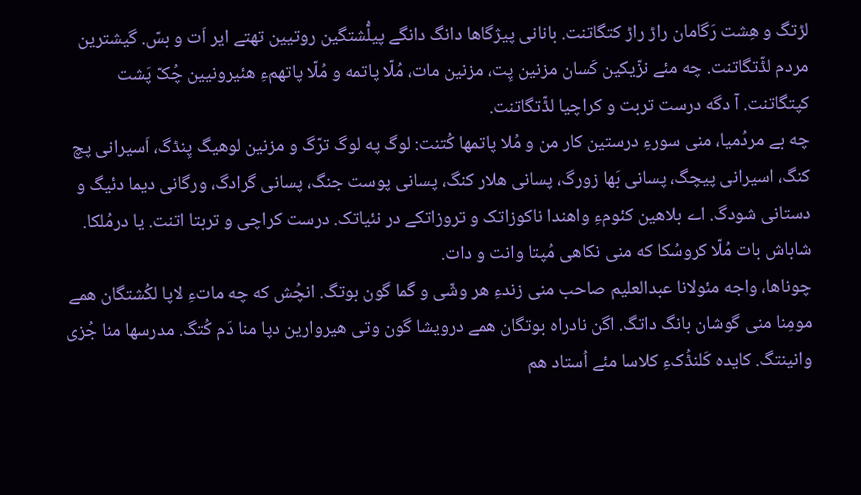لڑتگ و هِشت رَگامان راڑ راڑ کتگاتنت. بانانی پیژگاها دانگ دانگے پیلُّشتگین روتیین تهتے ایر اَت و بسّ. گیشترین مردم لڈّتگاتنت. چه مئے نزّیکین کَسان مزنین پِت، مزنین مات، مُلّا پاتمه و مُلّا پاتهمءِ هئیرونیین چُکّ پَشت کپتگاتنت. آ دگه درست تربت و کراچیا لڈّتگاتنت.
چه بے مردُمیا، منی سورءِ درستین کار من و مُلا پاتمها کُتنت: لوگ په لوگ ترّگ و مزنین لوهیگ پِنڈگ، اَسیرانی پچ کنگ، اسیرانی پیچگ، پسانی بَها زورگ، پسانی هلار کنگ، پسانی پوست جنگ، پسانی گرادگ، ورگانی دیما دئیگ و دستانی شودگ. اے بلاهین کئومءِ واهندا ناکوزاتک و تروزاتکے در نئیاتک. درست کراچی و تربتا اتنت. یا درمُلکا.
شاباش بات مُلّا کروسُکا که منی نکاهی مُپتا وانت و دات.
چوناها، واجه مئولانا عبدالعلیم صاحب منی زندءِ هر وشّی و گَما گون بوتگ. انچُش که چه ماتءِ لاپا لکُشتگان همے مومِنا منی گوشان بانگ داتگ. اگن نادراه بوتگان همے درویشا گون وتی هیروارین دپا منا دَم کُتگ. مدرسها منا جُزی وانینتگ. کایده کَلنڈُکءِ کلاسا مئے اُستاد هم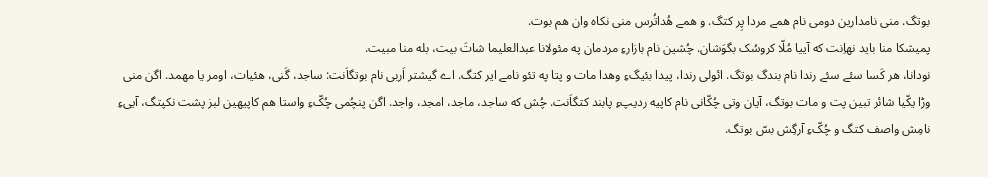بوتگ. منی نامدارین دومی نام همے مردا پِر کتگ. و همے هُداتُرس منی نکاه وان هم بوت.
پمیشکا منا باید نهاِنت که آییا مُلّا کروسُک بگوَشان. چُشین نام بازارءِ مردمان په مئولانا عبدالعلیما شاتَ بیت، بله منا مبیت.
نودانا، هر کَسا سئے سئے رندا نام بندگ بوتگ. ائولی رندا، پیدا بئیگءِ وهدا مات و پتا په تئو نامے ایر کتگ. اے گیشتر اَربی نام بوتگاَنت: ساجد، گَنی، هئیات، اومر یا مهمد. اگن منی وڑا یکّیا شائر تبین پت و مات بوتگ، آیان وتی چُکّانی نام کاپیه ردیپءِ پابند کتگاَنت. چُش که ساجد، ماجد، امجد، واجد. اگن پنچُمی چُکّءِ واستا هم کاپیهین لبز پشت نکپتگ، آییءِ نامِش واصف کتگ و چُکّءِ آرگِش بسّ بوتگ.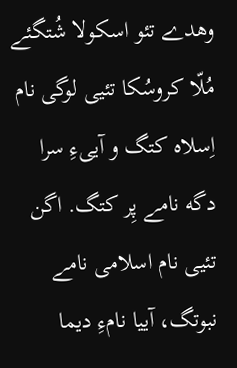وهدے تئو اسکولا شُتگئے مُلّا کروسُکا تئیی لوگی نام اِسلاه کتگ و آییءِ سرا دگه نامے پِر کتگ. اگن تئیی نام اسلامی نامے نبوتگ، آییا نامءِ دیما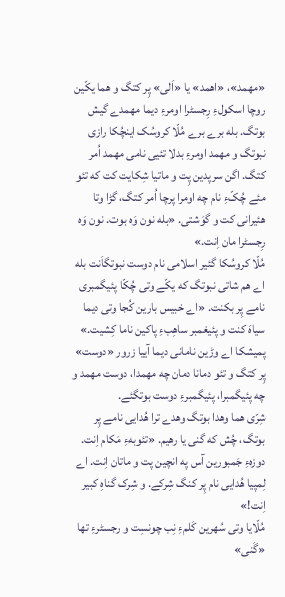«مهمد»، «اهمد» یا «اَلی» پِر کتگ و هما یکّین روچا اسکولءِ رِجسٹرا اومرءِ دیما مهمدے گیش بوتگ. بله برے برے مُلّا کروسُک اینچُکا رازی نبوتگ و مهمد اومرءِ بدلا تئیی نامی مهمد اُمر کتگ. اگن سرپدین پِت و ماتیا شِکایت کت که تئو مئے چُکّءِ نام چه اومرا پرچا اُمر کتگ، گڑا وتا هئیرانی کت و گوَشتی. «بله نون وَه بوت. نون وَه رِجسٹرا مان اِنت.»
مُلّا کروسُکا گئیر اسلامی نام دوست نبوتگاَنت بله اے هم شاتی نبوتگ که یکّے وتی چُکّا پئیگمبری نامے پِر بکنت. «اے خبیس بارین کُجا وتی دیما سیاهَ کنت و پئیغمبر ساهِبءِ پاکین ناما کِشیت.» پمیشکا اے وڑین نامانی دیما آییا زرور «دوست» پِر کتگ و تئو دمانا دمان چه مهمدا، دوست مهمد و چه پئیگمبرا، پئیگمبرءِ دوست بوتگئے.
شِرّی هما وهدا بوتگ وهدے ترا هُدایی نامے پِر بوتگ، چُش که گنی یا رهیم. «تئوبهءِ مَکام اِنت. دوزهءِ جَمبورین آس په انچین پت و ماتان اِنت. اے لِمپیا هُدایی نام پِر کنگ شِرکے. و شِرک گناهِ کبیر اِنت!»
مُلّایا وتی سُهرین کَلمءِ نِب چونسِت و رجسٹرءِ تها «گَنی»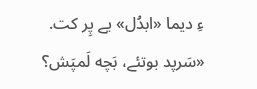ءِ دیما «ابدُل» یے پِر کت. «سَرپد بوتئے، بَچه لَمپَش؟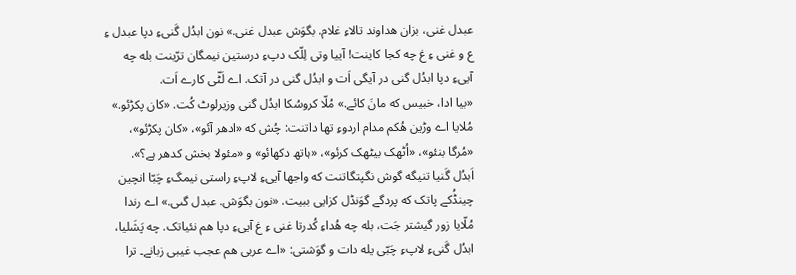عبدل غنی، بزان هداوند تالاءِ غلام. بگوَش عبدل غنی.» نون ابدُل گَنیءِ دپا عبدل ءِ ع و غنی ءِ غ چه کجا کاینت! آییا وتی لِلّک دپءِ درستین نیمگان ترّینت بله چه آییءِ دپا ابدُل گنی در آیگی اَت و ابدُل گنی در آتک. اے لَٹّی کارے اَت.
«بیا ادا، خبیس که مانَ کائے.» مُلّا کروسُکا ابدُل گنی وزیرلوٹ کُت. «کان پکڑئو.» مُلایا اے وڑین هُکم مدام اردوءِ تها داتنت: چُش که «ادهر آئو»، «کان پکڑئو»، «مُرگا بنئو»، «اُٹهک بیٹهک کرئو»، «ہاتھ دکھائو» و «مئولا بخش کدھر ہے؟».
اَبدُل گَنیا تنیگه گوش نگپتگاتنت که واجها آییءِ لاپءِ راستی نیمگءِ چَبّا انچین چینڈُکے پاتک که پردگے گوَنڈل کزایی ببیت. «نون بگوَش. عبدل گںی.» اے رندا مُلّایا زور گیشتر جَت، بله چه هُداءِ کُدرتا غنی ءِ غ آییءِ دپا هم نئیاتک. چه پَشَلیا، ابدُل گَنیءِ لاپءِ چَبّی یله دات و گوَشتی: «اے عربی ھم عجب غیبی زبانے۔ ترا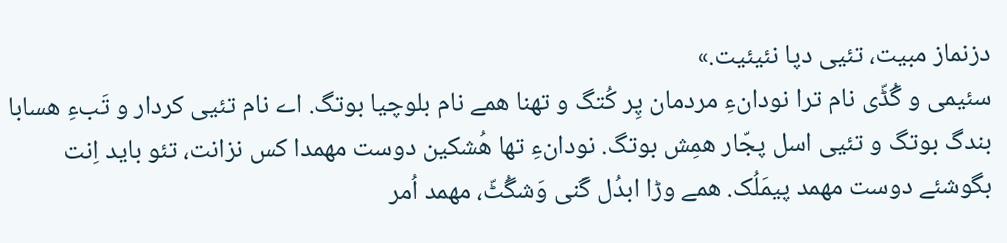دزنماز مبیت، تئیی دپا نئیئیت.»
سئیمی و گُڈّی نام ترا نودانءِ مردمان پِر کُتگ و تهنا همے نام بلوچیا بوتگ. اے نام تئیی کردار و تَبءِ هسابا بندگ بوتگ و تئیی اسل پجّار همِش بوتگ. نودانءِ تها هُشکین دوست مهمدا کس نزانت، تئو باید اِنت بگوشئے دوست مهمد پیمَلُک. همے وڑا ابدُل گَنی وَشگُٹّ، مهمد اُمر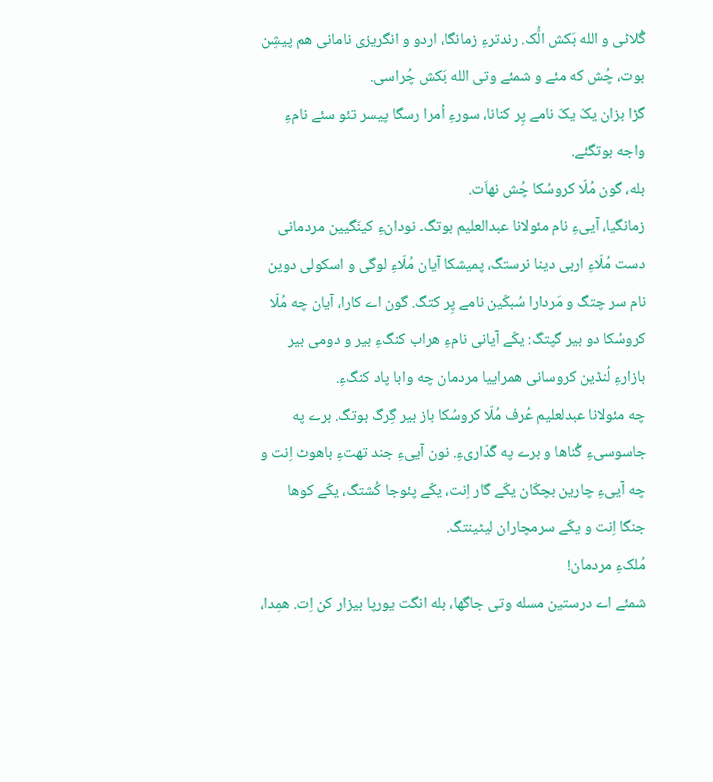گُلاٹی و الله بَکش الُّک. رندترءِ زمانگا، اردو و انگریزی نامانی هم پیشِن بوت، چُش که مئے و شمئے وتی الله بَکش چُراسی.
گڑا بزان یکّ یکّ نامے پِر کنانا، سورءِ اُمرا رسگا پیسر تئو سئے نامءِ واجه بوتگئے.
بله، گون مُلّا کروسُکا چُش نهاَت.
زمانگیا، آییءِ نام مئولانا عبدالعلیم بوتگ۔ نودانءِ کینَگیین مردمانی دست مُلّاءِ اربی دینا نرستگ، پمیشکا آیان مُلّاءِ لوگی و اسکولی دوین نام سر چتگ و مَردارا سُبکّین نامے پِر کتگ. گون اے کارا، آیان چه مُلّا کروسُکا دو بیر گپتگ: یکّے آیانی نامءِ هراب کنگءِ بیر و دومی بیر بازارءِ لُنڈین کروسانی همراییا مردمان چه وابا پاد کنگءِ.
چه مئولانا عبدلعلیم عُرف مُلّا کروسُکا باز بیر گِرگ بوتگ. برے په جاسوسیءِ گُناها و برے په گَدّاریءِ. نون آییءِ جند تهتءِ باهوٹ اِنت و چه آییءِ چارین بچکّان یکّے گار اِنت، یکّے پئوجا کُشتگ، یکّے کوها جنگا اِنت و یکّے سرمچاران لیٹینتگ.
مُلکءِ مردمان!
شمئے اے درستین مسله وتی جاگها، بله انگت یورپا بیزار کن اِت. همِدا،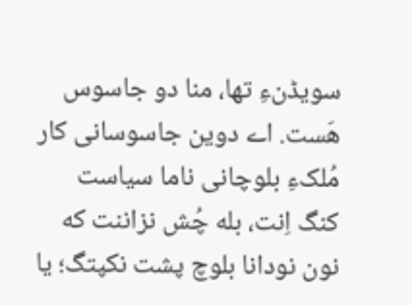سویڈنءِ تها، منا دو جاسوس هَست. اے دوین جاسوسانی کار مُلکءِ بلوچانی ناما سیاست کنگ اِنت، بله چُش نزاننت که نون نودانا بلوچ پشت نکپتگ؛ یا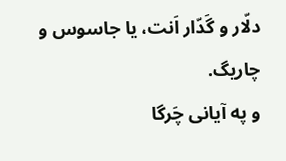دلّار و گَدّار اَنت، یا جاسوس و چاریگ.
و په آیانی چَرگا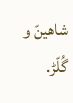شاهینّ و گُلّڑ.